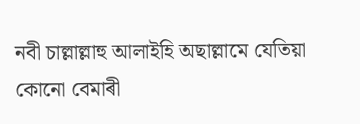নবী চাল্লাল্লাহু আলাইহি অছাল্লামে যেতিয়া কোনো বেমাৰী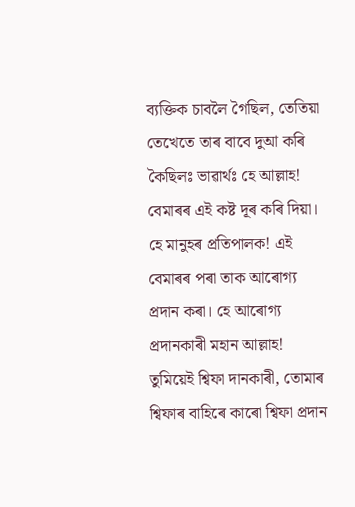ব্যক্তিক চাবলৈ গৈছিল, তেতিয়া তেখেতে তাৰ বাবে দুআ কৰি কৈছিলঃ ভাৱাৰ্থঃ হে আল্লাহ! বেমাৰৰ এই কষ্ট দূৰ কৰি দিয়া। হে মানুহৰ প্ৰতিপালক! এই বেমাৰৰ পৰা তাক আৰোগ্য প্ৰদান কৰা। হে আৰোগ্য প্ৰদানকাৰী মহান আল্লাহ! তুমিয়েই শ্বিফা দানকাৰী, তোমাৰ শ্বিফাৰ বাহিৰে কাৰো শ্বিফা প্ৰদান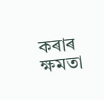কৰাৰ ক্ষমতা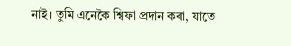নাই। তুমি এনেকৈ শ্বিফা প্ৰদান কৰা, যাতে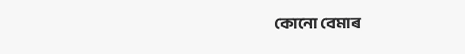কোনো বেমাৰ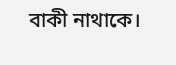বাকী নাথাকে।